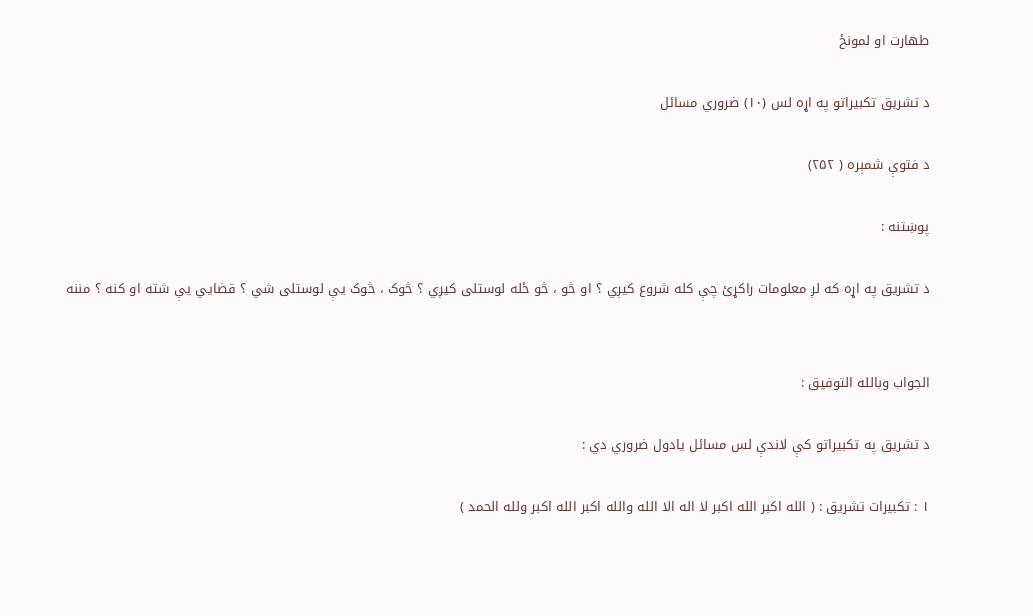طهارت او لمونځ

د تشریق تکبیراتو په اړه لس (۱۰) ضروري مسائل

د فتوې شمېره ( ۲۵۲)

پوښتنه :

د تشریق په اړه که لږ معلومات راکړئ چې کله شروع کیږي ؟ او څو ، څو ځله لوستلی کیږي ؟ څوک ، څوک یې لوستلی شي ؟ قضایي یې شته او کنه ؟ مننه


الجواب وبالله التوفیق :

د تشریق په تکبیراتو کې لاندې لس مسائل یادول ضروري دي :

۱ : تکبیرات تشریق : ( الله اکبر الله اکبر لا اله الا الله والله اکبر الله اکبر ولله الحمد )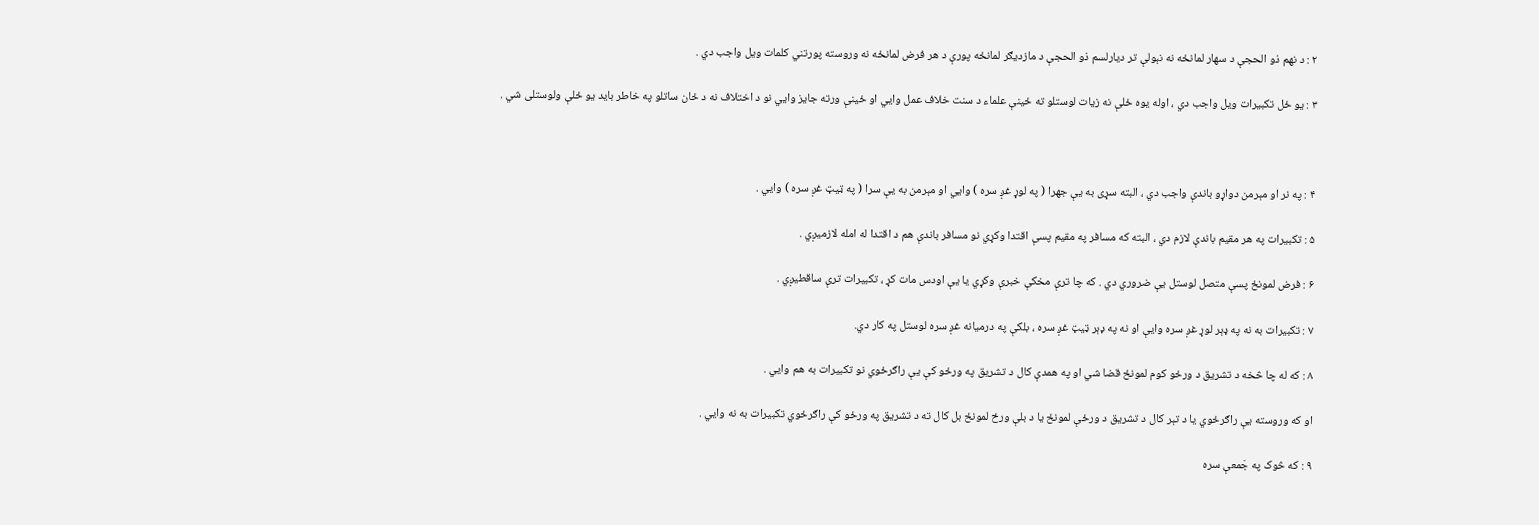۲ : د نهم ذو الحجې د سهار لمانځه نه نېولې تر دیارلسم ذو الحجې د مازدیګر لمانځه پورې د هر فرض لمانځه نه وروسته پورتني کلمات ویل واجب دي .

۳ : یو ځل تکبیرات ویل واجب دي ، اوله یوه ځلې نه زیات لوستلو ته ځینې علماء د سنت خلاف عمل وایي او ځینې ورته جایز وایي نو د اختلاف نه د ځان ساتلو په خاطر باید یو ځلې ولوستلی شي .



۴ : په نر او مېرمن دواړو باندې واجب دي ، البته سړی به یې جهرا ( په لوړ غږ سره ) وایي او مېرمن به یې سرا ( په ټیټ غږ سره ) وایي .

۵ : تکبیرات په هر مقیم باندې لازم دي ، البته که مسافر په مقیم پسې اقتدا وکړي نو مسافر باندې هم د اقتدا له امله لازمیږي .

۶ : فرض لمونځ پسې متصل لوستل یې ضروري دي . که چا ترې مخکې خبرې وکړي یا یې اودس مات کړ ، تکبیرات ترې ساقطیږي .

۷ : تکبیرات به نه په ډېر لوړ غږ سره وایې او نه په ډېر ټیټ غږ سره ، بلکې په درمیانه غږ سره لوستل په کار دي.

۸ : که له چا څخه د تشریق د ورځو کوم لمونځ قضا شي او په همدې کال د تشریق په ورځو کې یې راګرځوي نو تکبیرات به هم وایي .

او که وروسته یې راګرځوي یا د تېر کال د تشریق د ورځې لمونځ یا د بلې ورځ لمونځ بل کال ته د تشریق په ورځو کې راګرځوي تکبیرات به نه وایي .

۹ : که څوک په جَمعې سره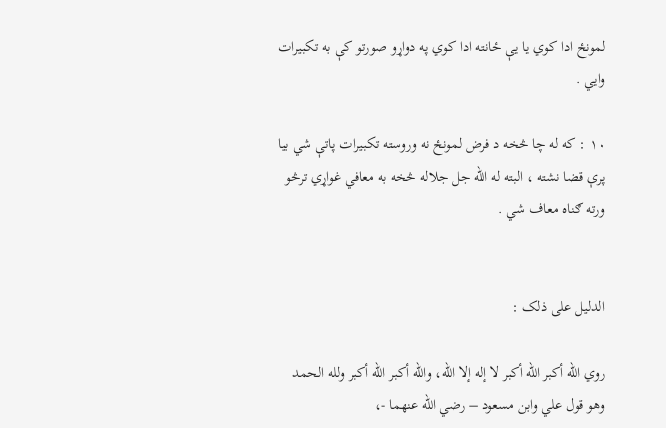لمونځ ادا کوي یا یې ځانته ادا کوي په دواړو صورتو کې به تکبیرات وایي .

۱۰ : که له چا څخه د فرض لمونځ نه وروسته تکبیرات پاتې شي بیا پرې قضا نشته ، البته له الله جل جلاله څخه به معافي غواړي ترڅو ورته ګناه معاف شي .


الدلیل علی ذلک :

روي الله أكبر الله أكبر لا إله إلا الله، والله أكبر الله أكبر ولله الحمد وهو قول علي وابن مسعود – رضي الله عنهما -،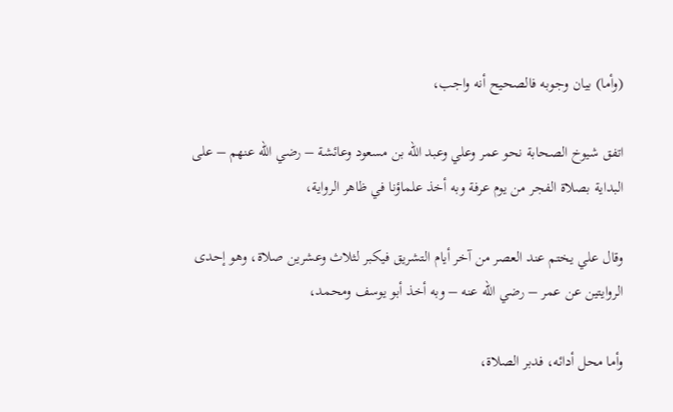(وأما) بيان وجوبه فالصحيح أنه واجب،

اتفق شيوخ الصحابة نحو عمر وعلي وعبد الله بن مسعود وعائشة – رضي الله عنهم – على البداية بصلاة الفجر من يوم عرفة وبه أخذ علماؤنا في ظاهر الرواية،

وقال علي يختم عند العصر من آخر أيام التشريق فيكبر لثلاث وعشرين صلاة، وهو إحدى الروايتين عن عمر – رضي الله عنه – وبه أخذ أبو يوسف ومحمد،

وأما محل أدائه، فدبر الصلاة،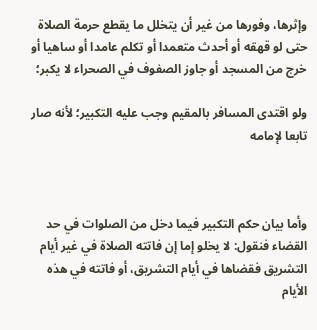وإثرها، وفورها من غير أن يتخلل ما يقطع حرمة الصلاة حتى لو قهقه أو أحدث متعمدا أو تكلم عامدا أو ساهيا أو خرج من المسجد أو جاوز الصفوف في الصحراء لا يكبر؛

ولو اقتدى المسافر بالمقيم وجب عليه التكبير؛ لأنه صار تابعا لإمامه



وأما بيان حكم التكبير فيما دخل من الصلوات في حد القضاء فنقول: لا يخلو إما إن فاتته الصلاة في غير أيام التشريق فقضاها في أيام التشريق، أو فاتته في هذه الأيام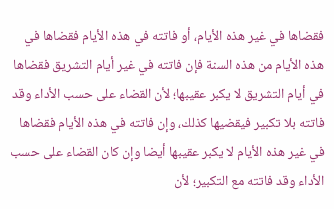فقضاها في غير هذه الأيام، أو فاتته في هذه الأيام فقضاها في هذه الأيام من هذه السنة فإن فاتته في غير أيام التشريق فقضاها في أيام التشريق لا يكبر عقيبها؛ لأن القضاء على حسب الأداء وقد فاتته بلا تكبير فيقضيها كذلك، وإن فاتته في هذه الأيام فقضاها في غير هذه الأيام لا يكبر عقيبها أيضا وإن كان القضاء على حسب الأداء وقد فاتته مع التكبير؛ لأن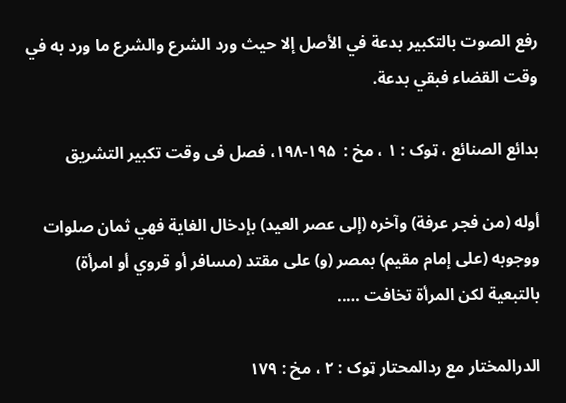رفع الصوت بالتكبير بدعة في الأصل إلا حيث ورد الشرع والشرع ما ورد به في وقت القضاء فبقي بدعة.

بدائع الصنائع ، ټوک : ۱ ، مخ :  ۱۹۵-۱۹۸، فصل فی وقت تکبیر التشریق

أوله (من فجر عرفة) وآخره (إلى عصر العيد) بإدخال الغاية فهي ثمان صلوات ووجوبه (على إمام مقيم) بمصر (و) على مقتد (مسافر أو قروي أو امرأة) بالتبعية لكن المرأة تخافت …..

الدرالمختار مع ردالمحتار ټوک : ۲ ، مخ : ۱۷۹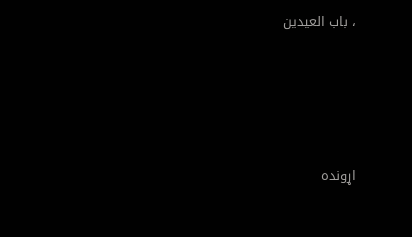، باب العیدین





اړونده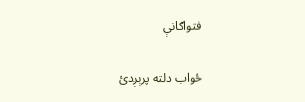فتواګانې

ځواب دلته پرېږدئ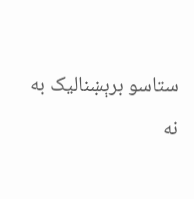ستاسو برېښناليک به نه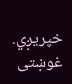خپريږي. غوښتى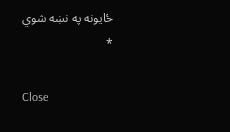ځایونه په نښه شوي *

Close